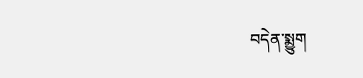བདེན་སྨྱུག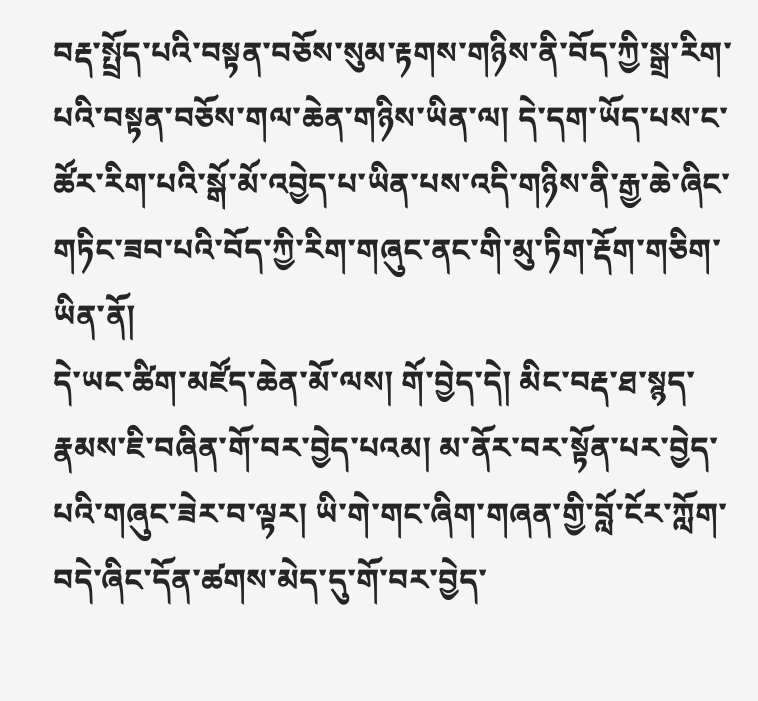བརྡ་སྤྲོད་པའི་བསྟན་བཅོས་སུམ་རྟགས་གཉིས་ནི་བོད་ཀྱི་སྒྲ་རིག་པའི་བསྟན་བཅོས་གལ་ཆེན་གཉིས་ཡིན་ལ། དེ་དག་ཡོད་པས་ང་ཚོར་རིག་པའི་སྒོ་མོ་འབྱེད་པ་ཡིན་པས་འདི་གཉིས་ནི་རྒྱ་ཆེ་ཞིང་གཏིང་ཟབ་པའི་བོད་ཀྱི་རིག་གཞུང་ནང་གི་མུ་ཏིག་རྡོག་གཅིག་ཡིན་ནོ།
དེ་ཡང་ཚིག་མཛོད་ཆེན་མོ་ལས། གོ་བྱེད་དེ། མིང་བརྡ་ཐ་སྙད་རྣམས་ཇི་བཞིན་གོ་བར་བྱེད་པའམ། མ་ནོར་བར་སྟོན་པར་བྱེད་པའི་གཞུང་ཟེར་བ་ལྟར། ཡི་གེ་གང་ཞིག་གཞན་གྱི་བློ་ངོར་ཀློག་བདེ་ཞིང་དོན་ཚགས་མེད་དུ་གོ་བར་བྱེད་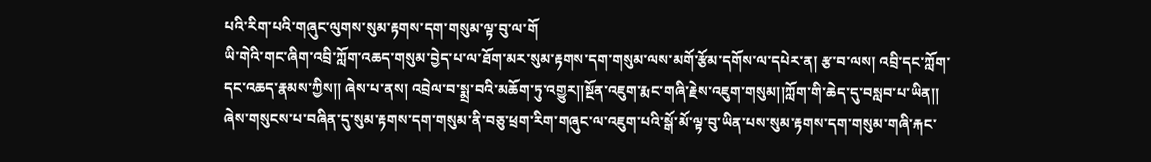པའི་རིག་པའི་གཞུང་ལུགས་སུམ་རྟགས་དག་གསུམ་ལྟ་བུ་ལ་གོ
ཡི་གེའི་གང་ཞིག་འབྲི་ཀློག་འཆད་གསུམ་བྱེད་པ་ལ་ཐོག་མར་སུམ་རྟགས་དག་གསུམ་ལས་མགོ་རྩོམ་དགོས་ལ་དཔེར་ན། རྩ་བ་ལས། འབྲི་དང་ཀློག་དང་འཆད་རྣམས་ཀྱིས།། ཞེས་པ་ནས། འབྲེལ་བ་སྨྲ་བའི་མཆོག་ཏུ་འགྱུར།།སྔོན་འཇུག་རྨང་གཞི་རྗེས་འཇུག་གསུམ།།ཀློག་གི་ཆེད་དུ་བསླབ་པ་ཡིན།། ཞེས་གསུངས་པ་བཞིན་དུ་སུམ་རྟགས་དག་གསུམ་ནི་བཅུ་ཕྲག་རིག་གཞུང་ལ་འཇུག་པའི་སྒོ་མོ་ལྟ་བུ་ཡིན་པས་སུམ་རྟགས་དག་གསུམ་གཞི་རྐང་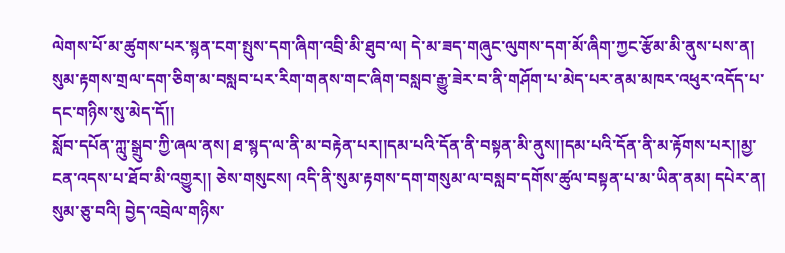ལེགས་པོ་མ་ཚུགས་པར་སྙན་ངག་སྤུས་དག་ཞིག་འབྲི་མི་ཐུབ་ལ། དེ་མ་ཟད་གཞུང་ལུགས་དག་མོ་ཞིག་ཀྱང་རྩོམ་མི་ནུས་པས་ན། སུམ་རྟགས་གྲལ་དག་ཅིག་མ་བསླབ་པར་རིག་གནས་གང་ཞིག་བསླབ་རྒྱུ་ཟེར་བ་ནི་གཤོག་པ་མེད་པར་ནམ་མཁར་འཕུར་འདོད་པ་དང་གཉིས་སུ་མེད་དོ།།
སློབ་དཔོན་ཀླུ་སྒྲུབ་ཀྱི་ཞལ་ནས། ཐ་སྙད་ལ་ནི་མ་བརྟེན་པར།།དམ་པའི་དོན་ནི་བསྟན་མི་ནུས།།དམ་པའི་དོན་ནི་མ་རྟོགས་པར།།མྱ་ངན་འདས་པ་ཐོབ་མི་འགྱུར།། ཅེས་གསུངས། འདི་ནི་སུམ་རྟགས་དག་གསུམ་ལ་བསླབ་དགོས་ཚུལ་བསྟན་པ་མ་ཡིན་ནམ། དཔེར་ན། སུམ་ཅུ་བའི། བྱེད་འབྲེལ་གཉིས་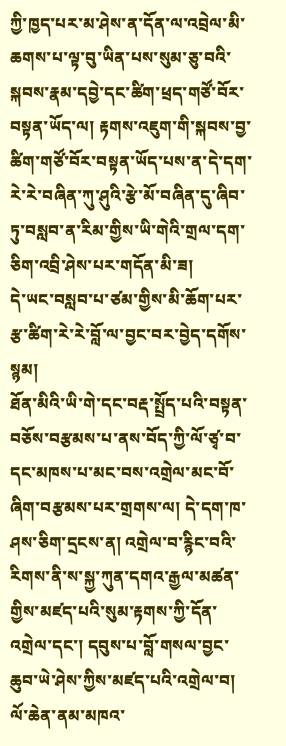ཀྱི་ཁྱད་པར་མ་ཤེས་ན་དོན་ལ་འབྲེལ་མི་ཆགས་པ་ལྟ་བུ་ཡིན་པས་སུམ་ཅུ་བའི་སྐབས་རྣམ་དབྱེ་དང་ཚིག་ཕྲད་གཙོ་བོར་བསྟན་ཡོད་ལ། རྟགས་འཇུག་གི་སྐབས་བྱ་ཚིག་གཙོ་བོར་བསྟན་ཡོད་པས་ན་དེ་དག་རེ་རེ་བཞིན་ཀུ་ཤུའི་རྩེ་མོ་བཞིན་དུ་ཞིབ་ཏུ་བསླབ་ན་རིམ་གྱིས་ཡི་གེའི་གྲལ་དག་ཅིག་འབྲི་ཤེས་པར་གདོན་མི་ཟ།
དེ་ཡང་བསླབ་པ་ཙམ་གྱིས་མི་ཆོག་པར་རྩ་ཚིག་རེ་རེ་བློ་ལ་བྱང་བར་བྱེད་དགོས་སྙམ།
ཐོན་མིའི་ཡི་གེ་དང་བརྡ་སྤྲོད་པའི་བསྟན་བཅོས་བརྩམས་པ་ནས་བོད་ཀྱི་ལོ་ཙྭ་བ་དང་མཁས་པ་མང་བས་འགྲེལ་མང་བོ་ཞིག་བརྩམས་པར་གྲགས་ལ། དེ་དག་ཁ་ཤས་ཅིག་དྲངས་ན། འགྲེལ་བ་རྙིང་བའི་རིགས་ནི་ས་སྐྱ་ཀུན་དགའ་རྒྱལ་མཚན་གྱིས་མཛད་པའི་སུམ་རྟགས་ཀྱི་དོན་འགྲེལ་དང་། དབུས་པ་བློ་གསལ་བྱང་ཆུབ་ཡེ་ཤེས་ཀྱིས་མཛད་པའི་འགྲེལ་བ། ལོ་ཆེན་ནམ་མཁའ་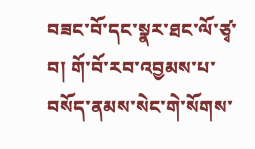བཟང་བོ་དང་སྣར་ཐང་ལོ་ཙྭ་བ། གོ་བོ་རབ་འབྱམས་པ་བསོད་ནམས་སེང་གེ་སོགས་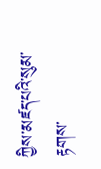ཀྱིས་མཛད་པའི་སུམ་རྟགས་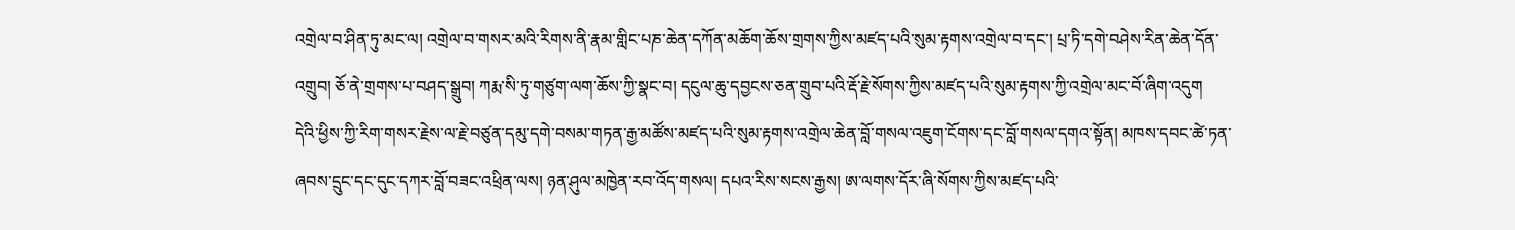འགྲེལ་བ་ཤིན་ཏུ་མང་ལ། འགྲེལ་བ་གསར་མའི་རིགས་ནི་རྣམ་གླིང་པཎ་ཆེན་དཀོན་མཆོག་ཆོས་གྲགས་ཀྱིས་མཛད་པའི་སུམ་རྟགས་འགྲེལ་བ་དང་། པྲ་ཏི་དགེ་བཤེས་རིན་ཆེན་དོན་འགྲུབ། ཅོ་ནེ་གྲགས་པ་བཤད་སྒྲུབ། ཀརྨ་སི་ཏུ་གཙུག་ལག་ཆོས་ཀྱི་སྣང་བ། དངུལ་ཆུ་དབྱངས་ཅན་གྲུབ་པའི་རྡོ་རྗེ་སོགས་ཀྱིས་མཛད་པའི་སུམ་རྟགས་ཀྱི་འགྲེལ་མང་བོ་ཞིག་འདུག
དེའི་ཕྱིས་ཀྱི་རིག་གསར་རྗེས་ལ་རྗེ་བཙུན་དམུ་དགེ་བསམ་གཏན་རྒྱ་མཚོས་མཛད་པའི་སུམ་རྟགས་འགྲེལ་ཆེན་བློ་གསལ་འཇུག་ངོགས་དང་བློ་གསལ་དགའ་སྟོན། མཁས་དབང་ཚེ་ཏན་ཞབས་དྲུང་དང་དུང་དཀར་བློ་བཟང་འཕྲིན་ལས། ཉན་ཤུལ་མཁྱེན་རབ་འོད་གསལ། དཔའ་རིས་སངས་རྒྱས། ཨ་ལགས་དོར་ཞི་སོགས་ཀྱིས་མཛད་པའི་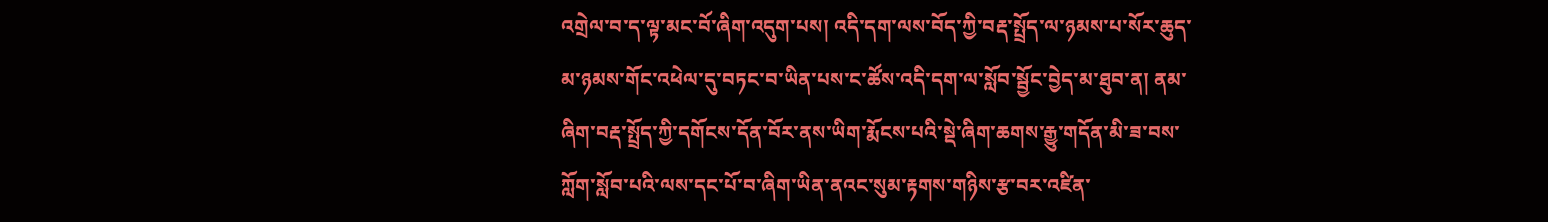འགྲེལ་བ་ད་ལྟ་མང་བོ་ཞིག་འདུག་པས། འདི་དག་ལས་བོད་ཀྱི་བརྡ་སྤྲོད་ལ་ཉམས་པ་སོར་ཆུད་མ་ཉམས་གོང་འཕེལ་དུ་བཏང་བ་ཡིན་པས་ང་ཚོས་འདི་དག་ལ་སློབ་སྦྱོང་བྱེད་མ་ཐུབ་ན། ནམ་ཞིག་བརྡ་སྤྲོད་ཀྱི་དགོངས་དོན་བོར་ནས་ཡིག་རྨོངས་པའི་སྡེ་ཞིག་ཆགས་རྒྱུ་གདོན་མི་ཟ་བས་ཀློག་སློབ་པའི་ལས་དང་པོ་བ་ཞིག་ཡིན་ནའང་སུམ་རྟགས་གཉིས་རྩ་བར་འཛིན་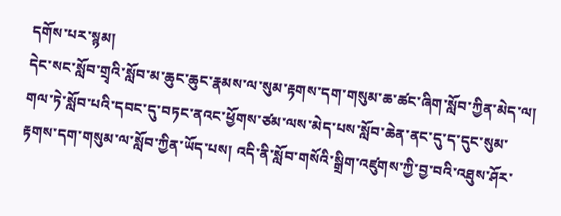དགོས་པར་སྙམ།
དེང་སང་སློབ་གྲྭའི་སློབ་མ་ཆུང་ཆུང་རྣམས་ལ་སུམ་རྟགས་དག་གསུམ་ཆ་ཚང་ཞིག་སློབ་ཀྱིན་མེད་ལ། གལ་ཏེ་སློབ་པའི་དབང་དུ་བཏང་ནའང་ཕྱོགས་ཙམ་ལས་མེད་པས་སློབ་ཆེན་ནང་དུ་ད་དུང་སུམ་རྟགས་དག་གསུམ་ལ་སློབ་ཀྱིན་ཡོད་པས། འདི་ནི་སློབ་གསོའི་སྒྲིག་འཛུགས་ཀྱི་བྱ་བའི་འཐུས་ཤོར་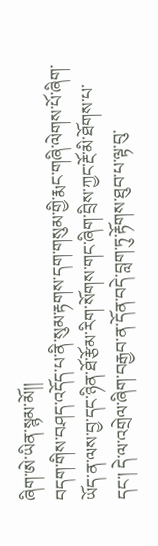ཞིག་ཨེ་ཡིན་སྙམ་མོ།།
བདག་གིས་བཤད་འདོད་པ་ནི་སུམ་རྟགས་དག་གསུམ་གྱི་རྨང་གཞི་ལེགས་པོ་ཞིག་ཡོད་ན་ལས་བྱ་དང་ཉིན་ཐོ་རྩོམ་རིག་སོགས་གང་ཞིག་བྲིས་ཀྱང་རྔོ་མི་ཐོགས་པ་དང་། དེ་ལ་འགྲེལ་ཞིག་བརྒྱབ་ན་དོན་བདེ་བླག་ཏུ་རྟོགས་ཐུབ་པ་ལྟ་བུ་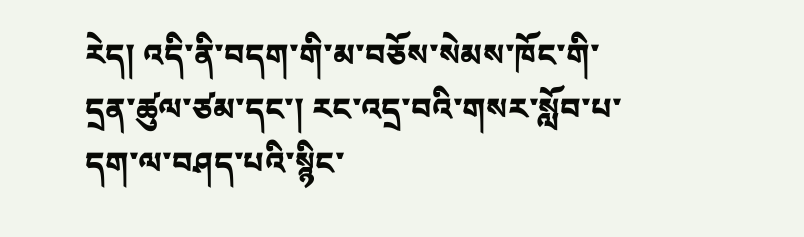རེད། འདི་ནི་བདག་གི་མ་བཅོས་སེམས་ཁོང་གི་དྲན་ཚུལ་ཙམ་དང་། རང་འདྲ་བའི་གསར་སློབ་པ་དག་ལ་བཤད་པའི་སྙིང་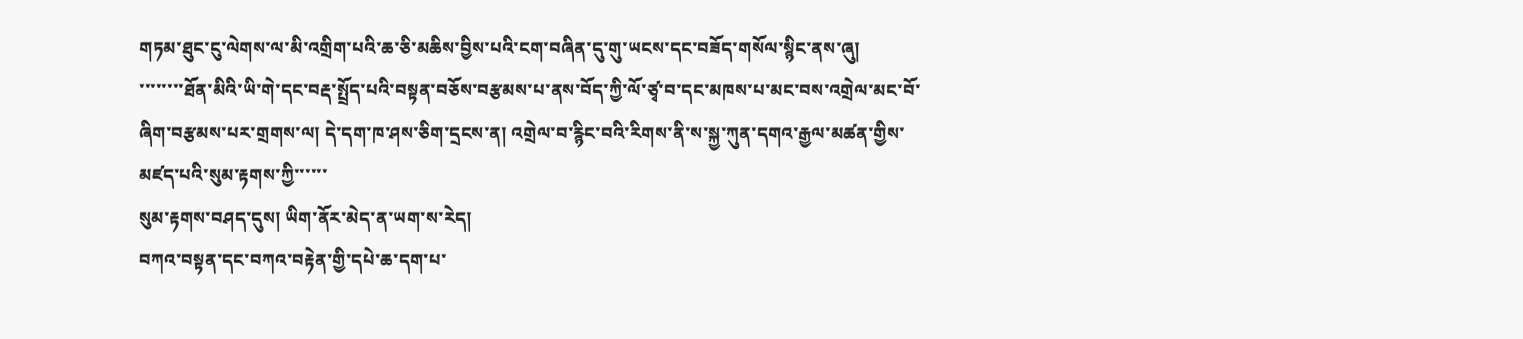གཏམ་ཐུང་ངུ་ལེགས་ལ་མི་འགྲིག་པའི་ཆ་ཅི་མཆིས་བྱིས་པའི་ངག་བཞིན་དུ་གུ་ཡངས་དང་བཟོད་གསོལ་སྙིང་ནས་ཞུ།
་་་་་་་་ཐོན་མིའི་ཡི་གེ་དང་བརྡ་སྤྲོད་པའི་བསྟན་བཅོས་བརྩམས་པ་ནས་བོད་ཀྱི་ལོ་ཙྭ་བ་དང་མཁས་པ་མང་བས་འགྲེལ་མང་བོ་ཞིག་བརྩམས་པར་གྲགས་ལ། དེ་དག་ཁ་ཤས་ཅིག་དྲངས་ན། འགྲེལ་བ་རྙིང་བའི་རིགས་ནི་ས་སྐྱ་ཀུན་དགའ་རྒྱལ་མཚན་གྱིས་མཛད་པའི་སུམ་རྟགས་ཀྱི་་་་་་
སུམ་རྟགས་བཤད་དུས། ཡིག་ནོར་མེད་ན་ཡག་ས་རེད།
བཀའ་བསྟན་དང་བཀའ་བརྟེན་གྱི་དཔེ་ཆ་དག་པ་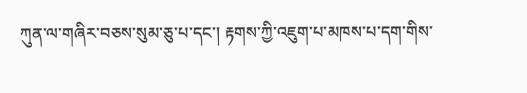ཀུན་ལ་གཞིར་བཅས་སུམ་ཅུ་པ་དང་། རྟགས་ཀྱི་འཇུག་པ་མཁས་པ་དག་གིས་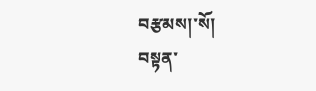བརྩམས།་སོ།
བསྟན་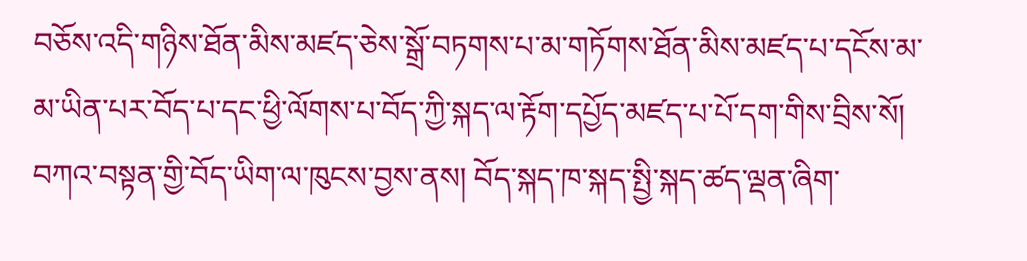བཅོས་འདི་གཉིས་ཐོན་མིས་མཛད་ཅེས་སྒྲོ་བཏགས་པ་མ་གཏོགས་ཐོན་མིས་མཛད་པ་དངོས་མ་མ་ཡིན་པར་བོད་པ་དང་ཕྱི་ལོགས་པ་བོད་ཀྱི་སྐད་ལ་རྟོག་དཔྱོད་མཛད་པ་པོ་དག་གིས་བྲིས་སོ།
བཀའ་བསྟན་གྱི་བོད་ཡིག་ལ་ཁུངས་བྱས་ནས། བོད་སྐད་ཁ་སྐད་སྤྱི་སྐད་ཚད་ལྡན་ཞིག་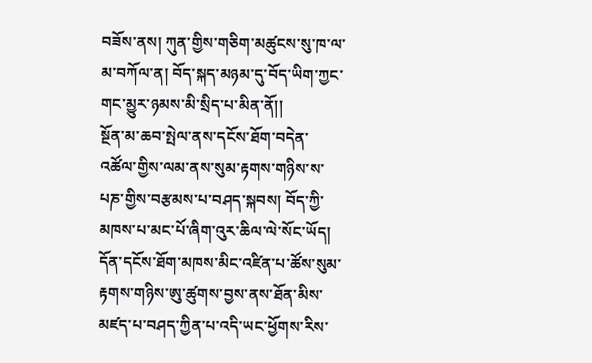བཟོས་ནས། ཀུན་གྱིས་གཅིག་མཚུངས་སུ་ཁ་ལ་མ་བཀོལ་ན། བོད་སྐད་མཉམ་དུ་བོད་ཡིག་ཀྱང་གང་མྱུར་ཉམས་མི་སྲིད་པ་མིན་ནོ།།
སྔོན་མ་ཆབ་སྤེལ་ནས་དངོས་ཐོག་བདེན་འཚོལ་གྱིས་ལམ་ནས་སུམ་རྟགས་གཉིས་ས་པཎ་གྱིས་བརྩམས་པ་བཤད་སྐབས། བོད་ཀྱི་མཁས་པ་མང་པོ་ཞིག་འུར་ཆིལ་ལེ་སོང་ཡོད། དོན་དངོས་ཐོག་མཁས་མིང་འཛིན་པ་ཚོས་སུམ་རྟགས་གཉིས་ཨུ་ཚུགས་བྱས་ནས་ཐོན་མིས་མཛད་པ་བཤད་ཀྱིན་པ་འདི་ཡང་ཕྱོགས་རིས་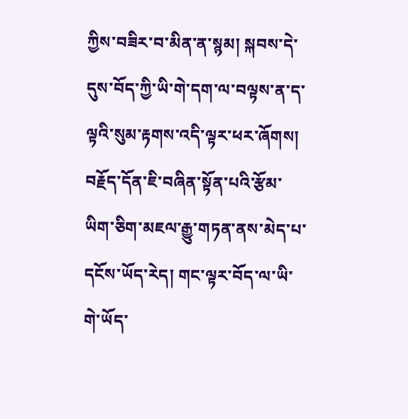ཀྱིས་བཟིར་བ་མིན་ན་སྙམ། སྐབས་དེ་དུས་བོད་ཀྱི་ཡི་གེ་དག་ལ་བལྟས་ན་ད་ལྟའི་སུམ་རྟགས་འདི་ལྟར་ཕར་ཞོགས། བརྗོད་དོན་ཇི་བཞིན་སྟོན་པའི་རྩོམ་ཡིག་ཅིག་མཇལ་རྒྱུ་གཏན་ནས་མེད་པ་དངོས་ཡོད་རེད། གང་ལྟར་བོད་ལ་ཡི་གེ་ཡོད་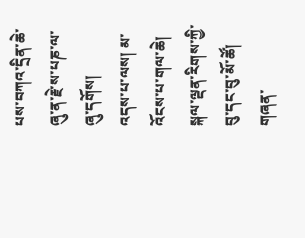པས་བཀའ་དྲིན་ཆེ་ཞུ་ན་རྗེ་ས་པཎ་ལ་ཞུ་དགོས།
འདས་པ་ལས། མ་འོངས་པ་གལ་ཆེ།
སྐལ་ལྡན་རིགས་ཀྱི་བུ་དང་བུ་མོ་ཚོ།
གཞན་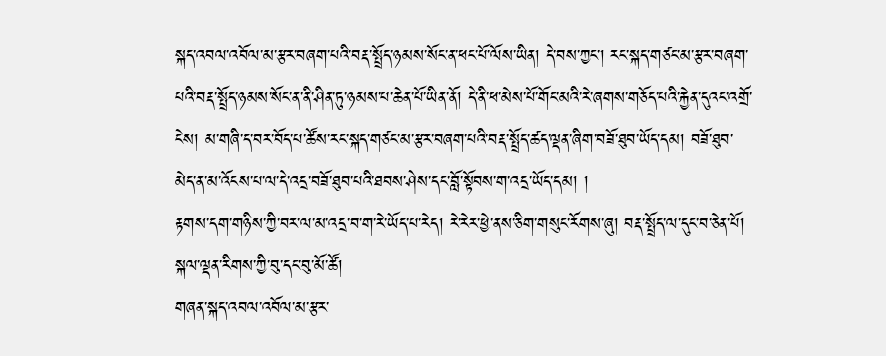སྐད་འབལ་འབོལ་མ་རྩར་བཞག་པའི་བརྡ་སྤྲོད་ཉམས་སོང་ན་ཕང་པོ་ལོས་ཡིན། དེ་བས་ཀྱང་། རང་སྐད་གཙང་མ་རྩར་བཞག་པའི་བརྡ་སྤྲོད་ཉམས་སོང་ན་ནི་ཤིན་ཏུ་ཉམས་པ་ཆེན་པོ་ཡིན་ནོ། དེ་ནི་ཕ་མེས་པོ་གོང་མའི་རེ་ཞགས་གཅོད་པའི་རྐྱེན་དུའང་འགྲོ་ངེས། མ་གཞི་ད་བར་བོད་པ་ཚོས་རང་སྐད་གཙང་མ་རྩར་བཞག་པའི་བརྡ་སྤྲོད་ཚད་ལྡན་ཞིག་བཟོ་ཐུབ་ཡོད་དམ། བཟོ་ཐུབ་མེད་ན་མ་འོངས་པ་ལ་དེ་འདྲ་བཟོ་ཐུབ་པའི་ཐབས་ཤེས་དང་བློ་སྟོབས་ག་འདྲ་ཡོད་དམ། །
རྟགས་དག་གཉིས་ཀྱི་བར་ལ་མ་འདྲ་བ་ག་རེ་ཡོད་པ་རེད། རེ་རེར་ཕྱེ་ནས་ཅིག་གསུང་རོགས་ཞུ། བརྡ་སྤྲོད་ལ་དུང་བ་ཅེན་པོ།
སྐལ་ལྡན་རིགས་ཀྱི་བུ་དང་བུ་མོ་ཚོ།
གཞན་སྐད་འབལ་འབོལ་མ་རྩར་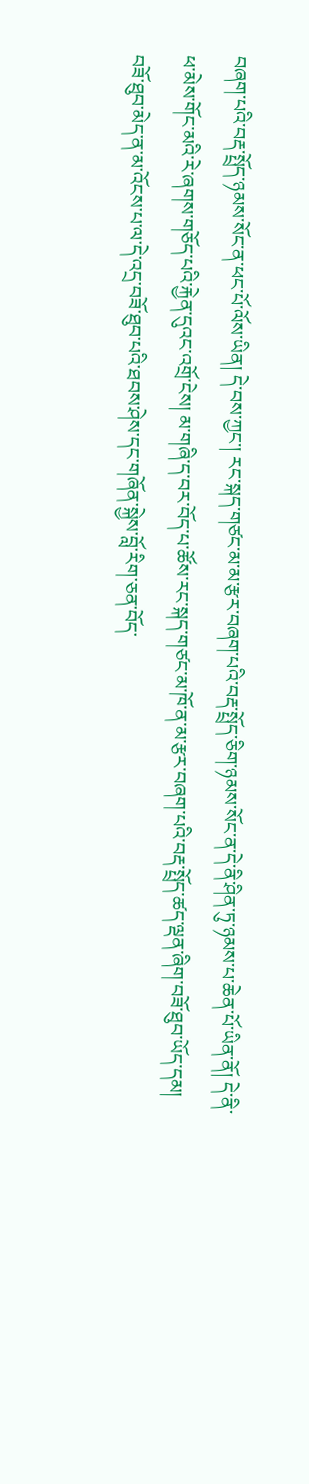བཞག་པའི་བརྡ་སྤྲོད་ཉམས་སོང་ན་ཕང་པོ་ལོས་ཡིན། དེ་བས་ཀྱང་། རང་སྐད་གཙང་མ་མ་རྩར་བཞག་པའི་བརྡ་སྤྲོད་ཅིག་ཉམས་སོང་ན་དེ་ནི་ཤིན་ཏུ་ཉམས་པ་ཆེན་པོ་ཡིན་ནོ། དེ་ནི་ཕ་མེས་གོང་མའི་རེ་ཞགས་གཅོད་པའི་རྐྱེན་དུའང་འགྲོ་ངེས། མ་གཞི་ད་བར་བོད་པ་ཚོས་རང་སྐད་གཙང་མ་ཁོ་ན་མ་རྩར་བཞག་པའི་བརྡ་སྤྲོད་ཚད་ལྡན་ཞིག་བཟོ་ཐུབ་ཡོད་དམ། བཟོ་ཐུབ་མེད་ན་མ་འོངས་པ་ལ་དེ་འདྲ་བཟོ་ཐུབ་པའི་ཐབས་ཤེས་དང་གཞོན་སྐྱེས་བློ་རིག་ཅན་བོད་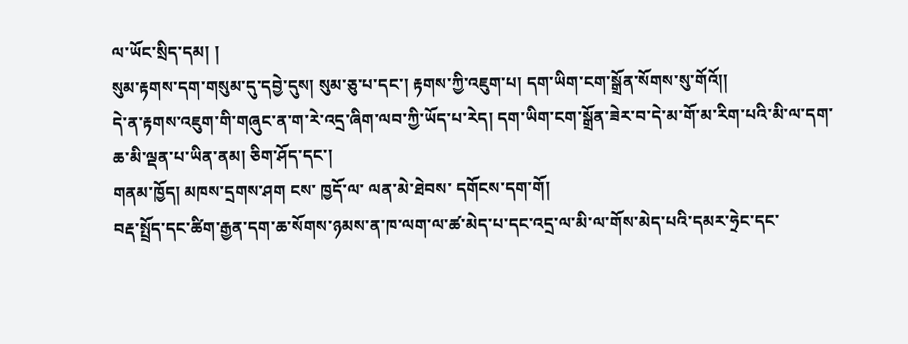ལ་ཡོང་སྲིད་དམ། །
སུམ་རྟགས་དག་གསུམ་དུ་དབྱེ་དུས། སུམ་ཅུ་པ་དང་། རྟགས་ཀྱི་འཇུག་པ། དག་ཡིག་ངག་སྒྲོན་སོགས་སུ་གོའོ།།
དེ་ན་རྟགས་འཇུག་གི་གཞུང་ན་ག་རེ་འདྲ་ཞིག་ལབ་ཀྱི་ཡོད་པ་རེད། དག་ཡིག་ངག་སྒྲོན་ཟེར་བ་དེ་མ་གོ་མ་རིག་པའི་མི་ལ་དག་ཆ་མི་ལྡན་པ་ཡིན་ནམ། ཅིག་ཤོད་དང་།
གནམ་ཁྱོད། མཁས་དྲགས་ཤག ངས་ ཁྱདོ་ལ་ ལན་མེ་ཐེབས་ དགོངས་དག་གོ།
བརྡ་སྤྲོད་དང་ཚིག་རྒྱན་དག་ཆ་སོགས་ཉམས་ན་ཁ་ལག་ལ་ཚ་མེད་པ་དང་འདྲ་ལ་མི་ལ་གོས་མེད་པའི་དམར་ཧྲེང་དང་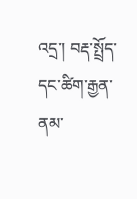འདྲ་། བརྡ་སྤྲོད་དང་ཚིག་རྒྱན་ནམ་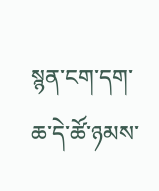སྙན་ངག་དག་ཆ་དེ་ཚོ་ཉམས་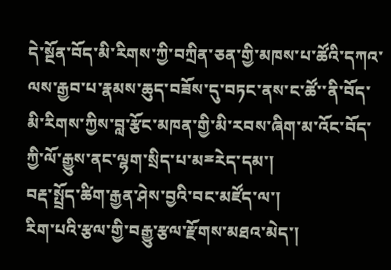དེ་སྔོན་བོད་མི་རིགས་ཀྱི་བཀྲིན་ཅན་གྱི་མཁས་པ་ཚོའི་དཀའ་ལས་རྒྱབ་པ་རྣམས་ཆུད་བཟོས་དུ་བཏང་ནས་ང་ཚོ་་ནི་བོད་མི་རིགས་ཀྱིས་བླ་རྩོང་མཁན་གྱི་མི་རབས་ཞིག་མ་འོང་བོད་ཀྱི་ལོ་རྒྱུས་ནང་ལྷག་སྲིད་པ་མྈརེད་དམ་།
བརྡ་སྤྲོད་ཚིག་རྒྱན་ཤེས་བྱའི་བང་མཛོད་ལ་།
རིག་པའི་རྩལ་གྱི་བརྒྱུ་རྩལ་རྫོགས་མཐའ་མེད་།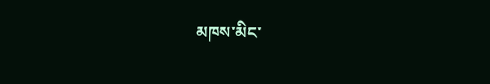མཁས་མིང་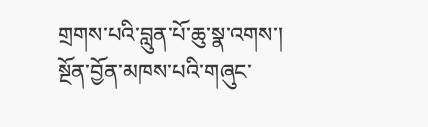གྲགས་པའི་བླུན་པོ་ཆུ་སྣ་འགས་།
སྔོན་བྱོན་མཁས་པའི་གཞུང་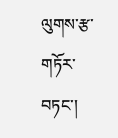ལུགས་རྩ་གཏོར་བཏང་།